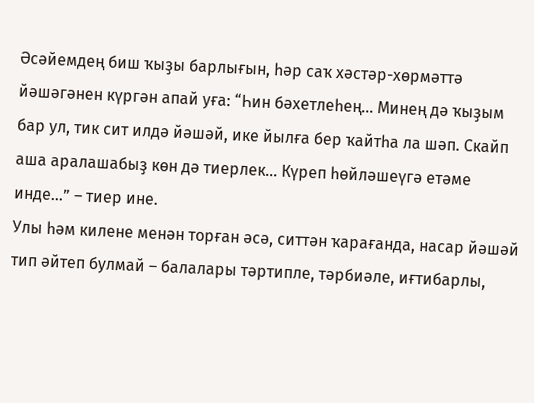Әсәйемдең биш ҡыҙы барлығын, һәр саҡ хәстәр-хөрмәттә йәшәгәнен күргән апай уға: “Һин бәхетлеһең... Минең дә ҡыҙым бар ул, тик сит илдә йәшәй, ике йылға бер ҡайтһа ла шәп. Скайп аша аралашабыҙ көн дә тиерлек... Күреп һөйләшеүгә етәме инде...” – тиер ине.
Улы һәм килене менән торған әсә, ситтән ҡарағанда, насар йәшәй тип әйтеп булмай – балалары тәртипле, тәрбиәле, иғтибарлы,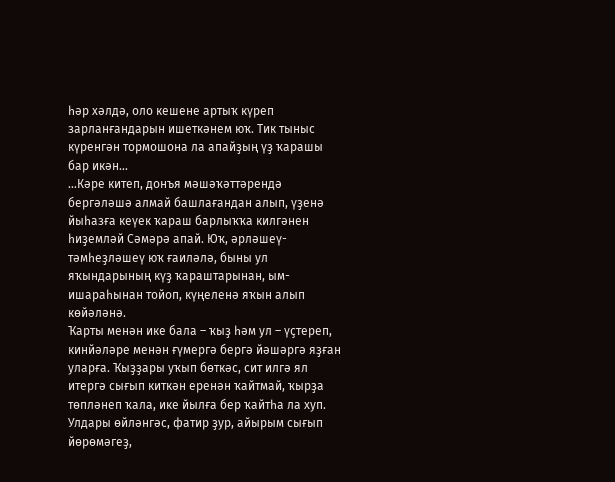һәр хәлдә, оло кешене артыҡ күреп зарланғандарын ишеткәнем юҡ. Тик тыныс күренгән тормошона ла апайҙың үҙ ҡарашы бар икән...
...Кәре китеп, донъя мәшәҡәттәрендә бергәләшә алмай башлағандан алып, үҙенә йыһазға кеүек ҡараш барлыҡҡа килгәнен һиҙемләй Сәмәрә апай. Юҡ, әрләшеү-тәмһеҙләшеү юҡ ғаиләлә, быны ул яҡындарының күҙ ҡараштарынан, ым-ишараһынан тойоп, күңеленә яҡын алып көйәләнә.
Ҡарты менән ике бала – ҡыҙ һәм ул – үҫтереп, кинйәләре менән ғүмергә бергә йәшәргә яҙған уларға. Ҡыҙҙары уҡып бөткәс, сит илгә ял итергә сығып киткән еренән ҡайтмай, ҡырҙа төпләнеп ҡала, ике йылға бер ҡайтһа ла хуп. Улдары өйләнгәс, фатир ҙур, айырым сығып йөрөмәгеҙ,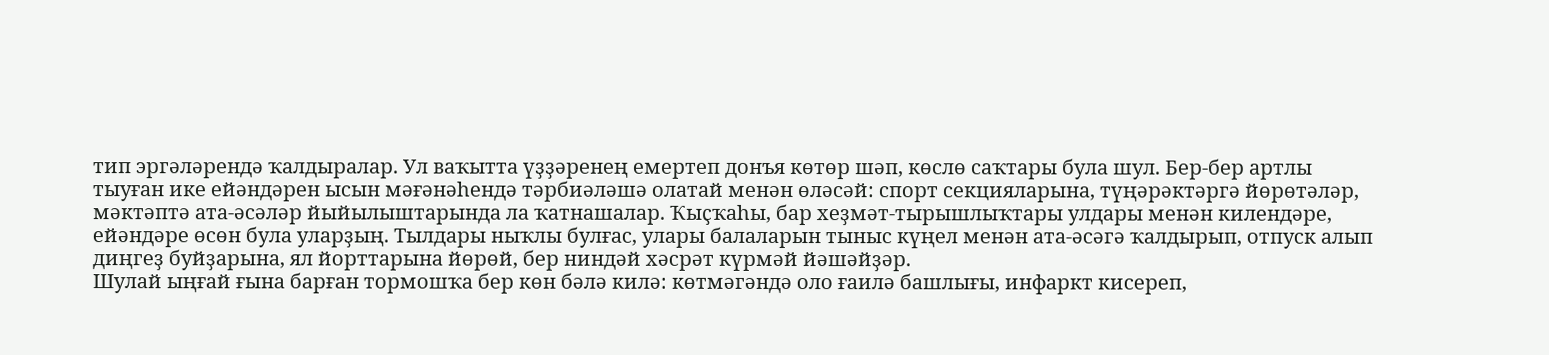тип эргәләрендә ҡалдыралар. Ул ваҡытта үҙҙәренең емертеп донъя көтөр шәп, көслө саҡтары була шул. Бер-бер артлы тыуған ике ейәндәрен ысын мәғәнәһендә тәрбиәләшә олатай менән өләсәй: спорт секцияларына, түңәрәктәргә йөрөтәләр, мәктәптә ата-әсәләр йыйылыштарында ла ҡатнашалар. Ҡыҫҡаһы, бар хеҙмәт-тырышлыҡтары улдары менән килендәре, ейәндәре өсөн була уларҙың. Тылдары ныҡлы булғас, улары балаларын тыныс күңел менән ата-әсәгә ҡалдырып, отпуск алып диңгеҙ буйҙарына, ял йорттарына йөрөй, бер ниндәй хәсрәт күрмәй йәшәйҙәр.
Шулай ыңғай ғына барған тормошҡа бер көн бәлә килә: көтмәгәндә оло ғаилә башлығы, инфаркт кисереп,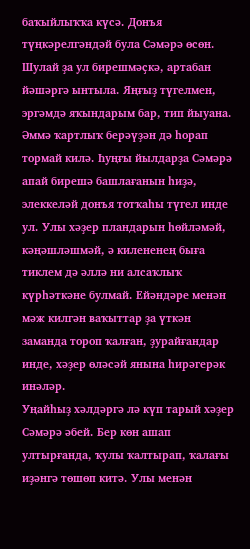баҡыйлыҡҡа күсә. Донъя түңкәрелгәндәй була Сәмәрә өсөн. Шулай ҙа ул бирешмәҫкә, артабан йәшәргә ынтыла. Яңғыҙ түгелмен, эргәмдә яҡындарым бар, тип йыуана.
Әммә ҡартлыҡ берәүҙән дә һорап тормай килә. Һуңғы йылдарҙа Сәмәрә апай бирешә башлағанын һиҙә, элеккеләй донъя тотҡаһы түгел инде ул. Улы хәҙер пландарын һөйләмәй, кәңәшләшмәй, ә килененең быға тиклем дә әллә ни алсаҡлыҡ күрһәткәне булмай. Ейәндәре менән мәж килгән ваҡыттар ҙа үткән заманда тороп ҡалған, ҙурайғандар инде, хәҙер өләсәй янына һирәгерәк инәләр.
Уңайһыҙ хәлдәргә лә күп тарый хәҙер Сәмәрә әбей. Бер көн ашап ултырғанда, ҡулы ҡалтырап, ҡалағы иҙәнгә төшөп китә. Улы менән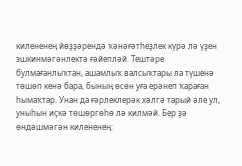килененең йөҙҙәрендә ҡәнәғәтһеҙлек күрә лә үҙен эшкинмәгәнлектә ғәйепләй. Тештәре булмағанлыҡтан, ашамлыҡ валсыҡтары ла түшенә төшөп кенә бара, бының өсөн уға ерәнеп ҡараған һымаҡтар. Унан да ғәрлеклерәк хәлгә тарый әле ул, уныһын иҫкә төшөргөһө лә килмәй. Бер ҙә өндәшмәгән килененең: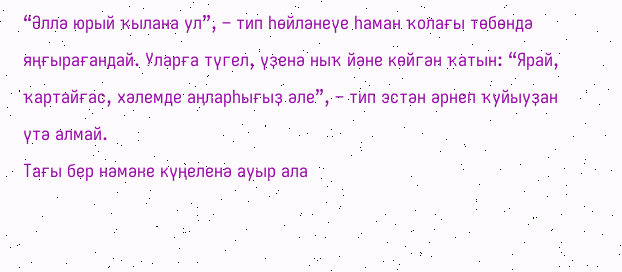“Әллә юрый ҡылана ул”, – тип һөйләнеүе һаман ҡолағы төбөндә яңғырағандай. Уларға түгел, үҙенә ныҡ йәне көйгән ҡатын: “Ярай, ҡартайғас, хәлемде аңларһығыҙ әле”, – тип эстән әрнеп ҡуйыуҙан үтә алмай.
Тағы бер нәмәне күңеленә ауыр ала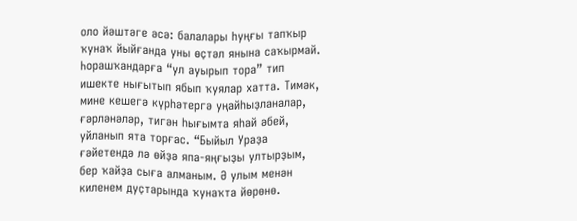оло йәштәге әсә: балалары һуңғы тапҡыр ҡунаҡ йыйғанда уны өҫтәл янына саҡырмай. Һорашҡандарға “ул ауырып тора” тип ишекте нығытып ябып ҡуялар хатта. Тимәк, мине кешегә күрһәтергә уңайһыҙланалар, ғәрләнәләр, тигән һығымта яһай әбей, уйланып ята торғас. “Быйыл Ураҙа ғәйетендә лә өйҙә япа-яңғыҙы ултырҙым, бер ҡайҙа сыға алманым. Ә улым менән киленем дуҫтарында ҡунаҡта йөрөнө.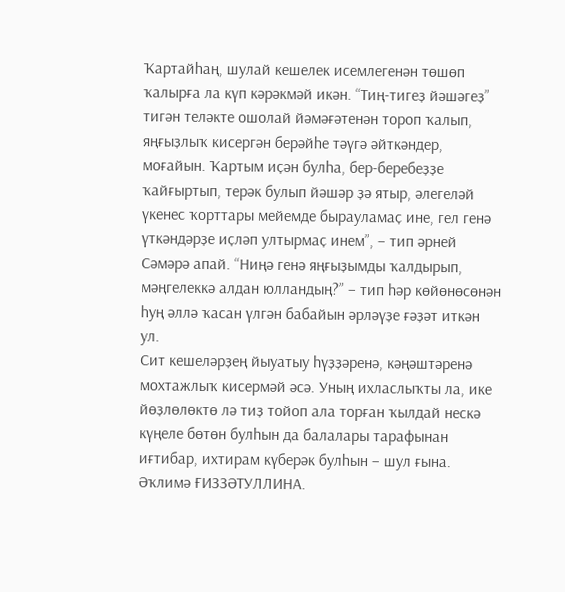Ҡартайһаң, шулай кешелек исемлегенән төшөп ҡалырға ла күп кәрәкмәй икән. “Тиң-тигеҙ йәшәгеҙ” тигән теләкте ошолай йәмәғәтенән тороп ҡалып, яңғыҙлыҡ кисергән берәйһе тәүгә әйткәндер, моғайын. Ҡартым иҫән булһа, бер-беребеҙҙе ҡайғыртып, терәк булып йәшәр ҙә ятыр, әлегеләй үкенес ҡорттары мейемде бырауламаҫ ине, гел генә үткәндәрҙе иҫләп ултырмаҫ инем”, – тип әрней Сәмәрә апай. “Ниңә генә яңғыҙымды ҡалдырып, мәңгелеккә алдан юлландың?” – тип һәр көйөнөсөнән һуң әллә ҡасан үлгән бабайын әрләүҙе ғәҙәт иткән ул.
Сит кешеләрҙең йыуатыу һүҙҙәренә, кәңәштәренә мохтажлыҡ кисермәй әсә. Уның ихласлыҡты ла, ике йөҙлөлөктө лә тиҙ тойоп ала торған ҡылдай нескә күңеле бөтөн булһын да балалары тарафынан иғтибар, ихтирам күберәк булһын – шул ғына.
Әҡлимә ҒИЗЗӘТУЛЛИНА.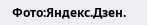Фото:Яндекс.Дзен.